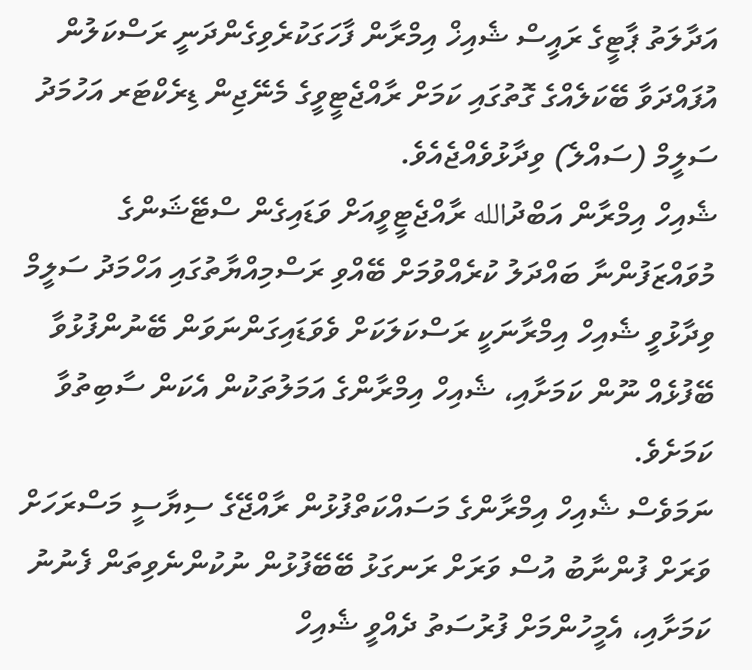އަދާލަތު ޕާޓީގެ ރައީސް ޝެއިޚް އިމްރާން ފާހަގަކުރެވިގެންދަނީ ރަސްކަލުން އުފައްދަވާ ބޭކަލެއްގެ ގޮތުގައި ކަމަށް ރާއްޖެޓީވީގެ މެނޭޖިން ޑިރެކްޓަރ އަހުމަދު ސަލީމް (ސައްލެ) ވިދާޅުވެއްޖެއެވެ.
ޝެއިހް އިމްރާން އަބްދުالله ރާއްޖެޓީވީއަށް ވަޑައިގެން ސްޓޭޝަންގެ މުވައްޒަފުންނާ ބައްދަލު ކުރެއްވުމަށް ބޭއްވި ރަސްމިއްޔާތުގައި އަހްމަދު ސަލީމް ވިދާޅުވީ ޝެއިހް އިމްރާނަކީ ރަސްކަލަކަށް ވެވަޑައިގަންނަވަން ބޭނުންފުޅުވާ ބޭފުޅެއް ނޫން ކަމަށާއި، ޝެއިހް އިމްރާންގެ އަމަލުތަކުން އެކަން ސާބިތުވާ ކަމަށެވެ.
ނަމަވެސް ޝެއިހް އިމްރާންގެ މަސައްކަތްފުޅުން ރާއްޖޭގެ ސިޔާސީ މަސްރަހަށް ވަރަށް ފުންނާބު އުސް ވަރަށް ރަނގަޅު ބޭބޭފުޅުން ނުކުންނެވިތަން ފެނުނު ކަމަށާއި، އެމީހުންމަށް ފުރުސަތު ދެއްވީ ޝެއިހް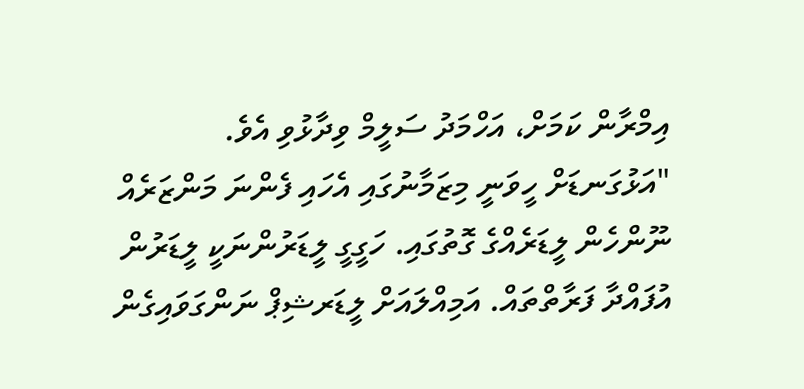އިމްރާން ކަމަށް، އަހްމަދު ސަލީމް ވިދާޅުވި އެވެ.
"އަޅުގަނޑަށް ހީވަނީ މިޒަމާނުގައި އެހައި ފެންނަ މަންޒަރެއް ނޫންހެން ލީޑަރެއްގެ ގޮތުގައި. ހަގީގީ ލީޑަރުންނަކީ ލީޑަރުން އުފައްދާ ފަރާތްތައް. އަމިއްލައަށް ލީޑަރޝިޕް ނަންގަވައިގެން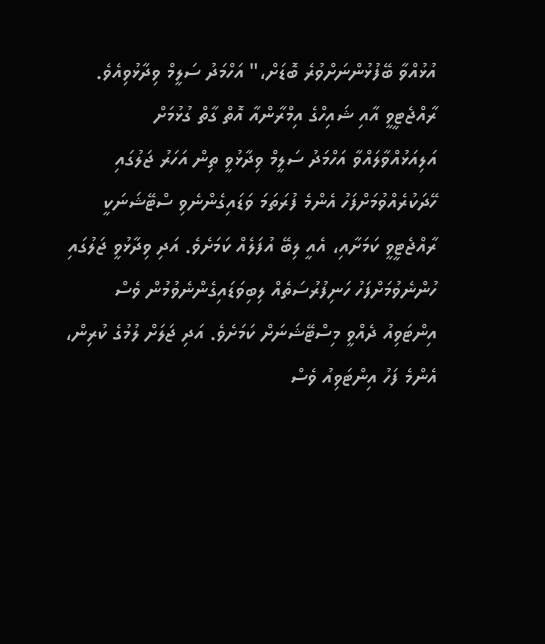އުޅުއްވާ ބޭފުޅުންނަށްވުރެ ބޮޑަށް،" އަހްމަދު ސަލީމް ވިދާޅުވިއެވެ.
ރާއްޖެޓީވީ އާއި ޝައިހްގެ އިމްރާންއާ އޮތް ގާތް ގުޅުމަށް އަލިއަޅުއްވާލައްވާ އަހްމަދު ސަލީމް ވިދާޅުވީ ތިން އަހަރު ޖަލުގައި ހޭދަކުރެއްވުމަށްފަހު އެންމެ ފުރަތަމަ ވަޑައިގެންނެވި ސްޓޭޝަނަކީ ރާއްޖެޓީވީ ކަމަށާއި، އެއީ ލިބޭ އުފަލެއް ކަމަށެވެ. އަދި ވިދާޅުވީ ޖަލުގައި ހުންނެވުމަށްފަހު ހަނިފުރުސަތެއް ލިބިވަޑައިގެންނެވުމުން ވެސް އިންޓަވިއު ދެއްވީ މިސްޓޭޝަނަށް ކަމަށެވެ. އަދި ޖަލަށް ލުމުގެ ކުރިން، އެންމެ ފަހު އިންޓަވިއު ވެސް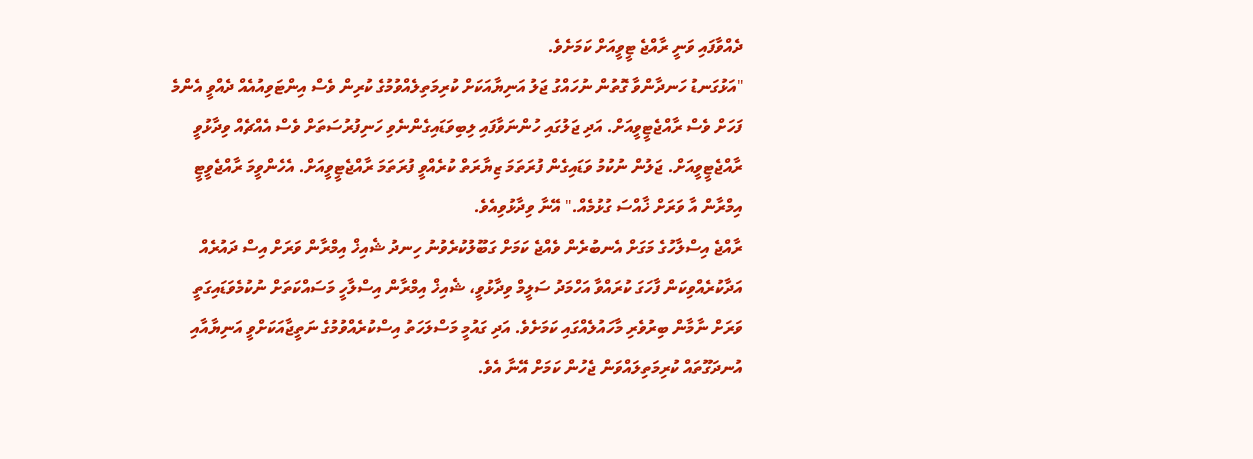ދެއްވާފައި ވަނީ ރާއްޖެ ޓީވީއަށް ކަމަށެވެ.
"އަޅުގަނޑު ހަނދާންވާ ގޮތުން ނުހައްގު ޖަލު އަނިޔާއަކަށް ކުރިމަތިލެއްވުމުގެ ކުރިން ވެސް އިންޓަވިއުއެއް ދެއްވީ އެންމެ ފަހަށް ވެސް ރާއްޖެޓީވީއަށް. އަދި ޖަލުގައި ހުންނަވާފައި ލިބިވަޑައިގެންނެވި ހަނިފުރުސަތަށް ވެސް އެއްޗެއް ވިދާޅުވީ ރާއްޖެޓީވީއަށް. ޖަލުން ނުކުމު ވަޑައިގެން ފުރަތަމަ ޒިޔާރަތް ކުރެއްވީ ފުރަތަމަ ރާއްޖެޓީވީއަށް. އެހެންވީމަ ރާއްޖެވީޓީ އިމްރާން އާ ވަރަށް ޚާއްސަ ގުޅުމެއް." އޭނާ ވިދާޅުވިއެވެ.
ރާއްޖެ އިސްލާހުގެ މަގަށް އެނބުރެން ވެއްޖެ ކަމަށް ގަބޫލުކުރެވުނު ހިނދު ޝެއިޚް އިމްރާން ވަރަށް އިސް ދައުރެއް އަދާކުރެއްވިކަން ފާހަގަ ކުރައްވާ އަހްމަދު ސަލީމް ވިދާޅުވީ، ޝެއިޚް އިމްރާން އިސްލާހީ މަސައްކަތަށް ނުކުމެވަޑައިގަތީ ވަރަށް ނާމާން ބިރުވެރި މާހައުލެއްގައި ކަމަށެވެ. އަދި ގައުމީ މަސްލަހަތު އިސްކުރެއްވުމުގެ ނަތީޖާއަކަށްވީ އަނިޔާއާއި އުނދަގޫތައް ކުރިމަތިލައްވަން ޖެހުން ކަމަށް އޭނާ އެވެ.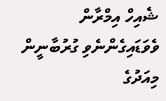ޝެއިހް އިމްރާން ވެވަޑައިގެންނެވި ގުރުބާނީން މިއަދުގެ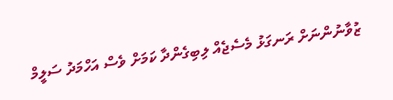ޒުވާނުންނަށް ރަނގަޅު މެސެޖެއް ލިބިގެންދާ ކަމަށް ވެސް އަހްމަދު ސަލީމް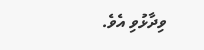ވިދާޅުވި އެވެ.